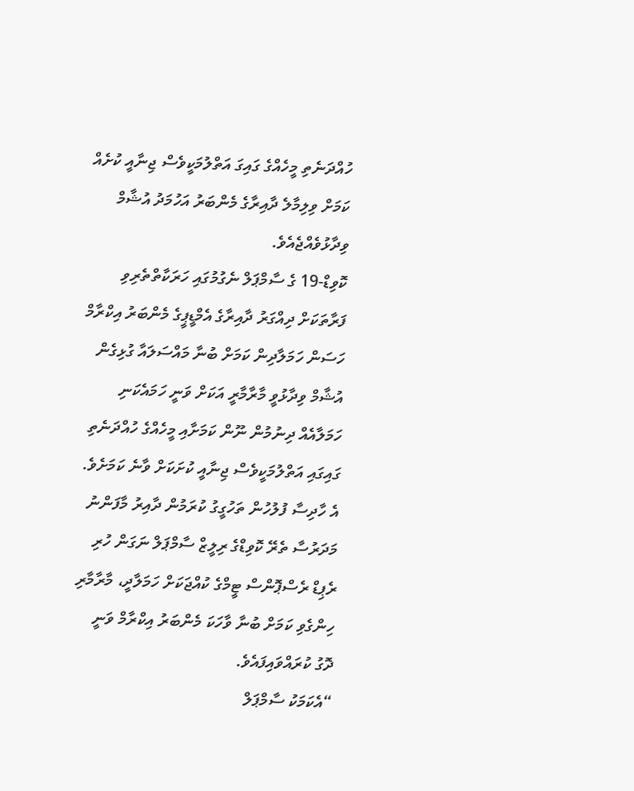ހުއްދަނެތި މީހެއްގެ ގައިގަ އަތްލުމަކީވެސް ޖިނާއީ ކުށެއް ކަމަށް ވިލިމާލެ ދާއިރާގެ މެންބަރު އަހުމަދު އުޝާމް ވިދާޅުވެއްޖެއެވެ.
ކޮވިޑް-19 ގެ ސާމްޕަލް ނެގުމުގައި ހަރަކާތްތެރިވި ފަރާތަކަށް ދިއްގަރު ދާއިރާގެ އެމްޑީޕީގެ މެންބަރު އިކްރާމް ހަސަން ހަމަލާދިން ކަމަށް ބުނާ މައްސަލައާ ގުޅިގެން އުޝާމް ވިދާޅުވީ މާރާމާރީ އަކަށް ވަނީ ހަމައެކަނި ހަމަލާއެއް ދިނުމުން ނޫން ކަމަށާއި މީހެއްގެ ހުއްދަނެތި ގައިގައި އަތްލުމަކީވެސް ޖިނާއީ ކުށަކަށް ވާނެ ކަމަށެވެ.
އެ ހާދިސާ ފުލުހުން ތަހުގީގު ކުރަމުން ދާއިރު މާފަންނު މަދަރުސާ ތެރޭ ކޮވިޑްގެ ރިލީޒް ސާމްޕަލް ނަގަން ހުރި ރެޕިޑް ރެސްޕޮންސް ޓީމްގެ ކުއްޖަކަށް ހަމަލާދީ، މާރާމާރި ހިންގެވި ކަމަށް ބުނާ ވާހަކަ މެންބަރު އިކްރާމް ވަނީ ދޮގު ކުރައްވައިފައެވެ.
“އެކަމަކު ސާމްޕަލް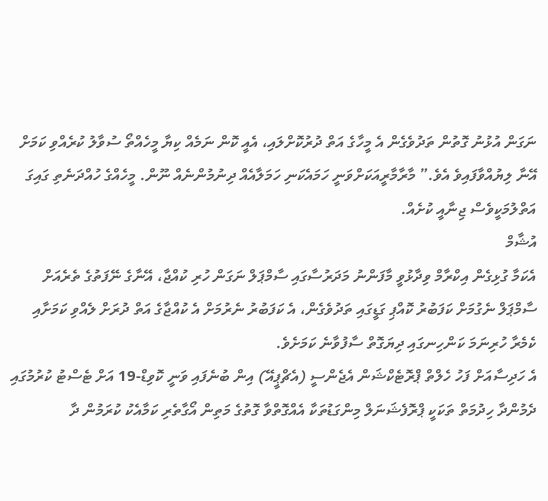ނަގަން އުޅުނު ގޮތުން ތަދުވެގެން އެ މީހާގެ އަތް ދުރުކޮށްލައި، އެއީ ކޮން ނަމެއް ކިޔާ މީހެއްތޯ ސުވާލު ކުރެއްވި ކަމަށް އޭނާ ލިޔުއްވާފައިވެ އެވެ.” މާރާމާރީއަކަށްވަނީ ހަމައެކަނި ހަމަލާއެއް ދިނުމުންނެއް ނޫން. މީހެއްގެ ހުއްދަނެތި ގައިގަ އަތްލުމަކީވެސް ޖިނާއީ ކުށެއް.
އުޝާމް
އެކަމާ ގުޅިގެން އިކްރާމް ވިދާޅުވީ މާފަންނު މަދަރުސާގައި ސާމްޕަލް ނަގަން ހުރި ކުއްޖާ، އޭނާގެ ނޭފަތުގެ ތެރެއަށް ސާމްޕަލް ނެގުމަށް ކަފަބުރު ކޮއްޕި ގަޑީގައި ތަދުވެގެން، އެ ކަފަބުރު ނެރުމަށް އެ ކުއްޖާގެ އަތް ދުރަށް ލެއްވި ކަމަށާއި ކެމެރާ ހުރިނަމަ ކަންހިނގައި ދިޔަގޮތް ސާފުވާނެ ކަމަށެވެ.
އެ ހަދިސާއަށް ފަހު ހެލްތް ޕްރޮޓެކްޝަން އެޖެންސީ (އެޗްޕީއޭ) އިން ބުނެފައި ވަނީ ކޮވިޑް-19 އަށް ޓެސްޓު ކުރުމުގައި ދެމުންދާ ހިދުމަތް ތަކަކީ ޕްރޮފެޝަނަލް މިންގަޑުތަކާ އެއްގޮތްވާ ގޮތުގެ މަތިން އޯގާތެރި ކަމާއެކު ކުރަމުން ދާ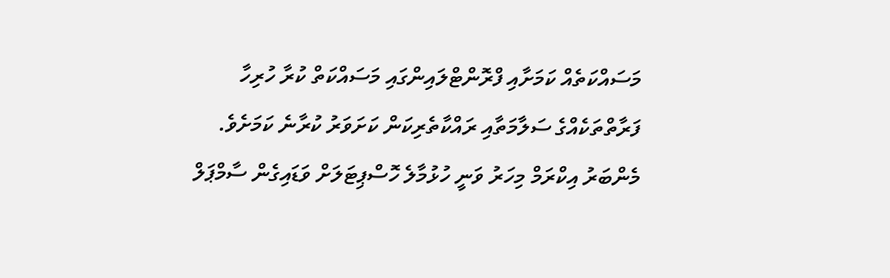މަސައްކަތެއް ކަމަށާއި ފްރޮންޓްލައިންގައި މަސައްކަތް ކުރާ ހުރިހާ ފަރާތްތަކެއްގެ ސަލާމަތާއި ރައްކާތެރިކަން ކަށަވަރު ކުރާނެ ކަމަށެވެ.
މެންބަރު އިކްރަމް މިހަރު ވަނީ ހުޅުމާލެ ހޮސްޕިޓަލަށް ވަޑައިގެން ސާމްޕަލް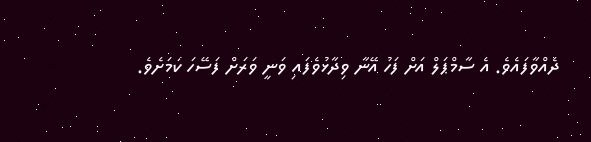ދެއްވާފައެވެ. އެ ސާމްޕަލް އަށް ފަހު އޭނާ ވިދާޅުވެފައި ވަނީ ވަރަށް ފަސޭހަ ކަމަށެވެ.